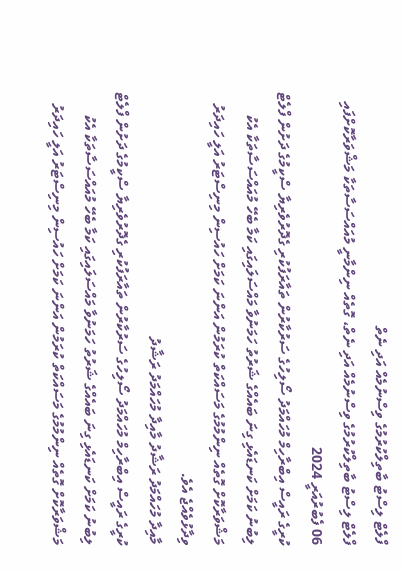ފްލެޓް ލިސްޓު ބާތިލްކުރުމުގެ ވިސްނުމެއް އަދި ނެތް
ފްލެޓް ލިސްޓު ބާތިލްކުރުމުގެ ވިސްނުމެއް އަދި ނެތް، ގޮތެއް ނިންމާނީ މުއައްސަސާތަކާ މަޝްވަރާކޮށްފައި
06 ފެބުރުއަރީ 2024
ކުރީގެ ރައީސް އިބްރާހިމް މުހައްމަދު ސޯލިހުގެ ސަރުކާރުން ތައާރަފުކުރި ގެދޮރުވެރިޔާ ސްކީމުގެ ދަށުން ފްލެޓް ލިބުނު ކަމަށް ކަނޑައެޅި ގިނަ ބައެއްގެ ޝަރުތު ހަމަނުވާ މައްސަލައިގައި ކަމާ ބެހޭ މުއައްސަސާތަކާ އެކު މަޝްވަރާކޮށް ގޮތެއް ނިންމުމުގެ މަސައްކަތް ކުރަމުން އަންނަ ކަމަށް ހައުސިން މިނިސްޓަރު އަލީ ހައިދަރު ވިދާޅުވެއްޖެ އެވެ.
މާއިދާ މުހައްމަދު ރަޝާދު މާއިދާ މުހައްމަދު ރަޝާދު
ކުރީގެ ރައީސް އިބްރާހިމް މުހައްމަދު ސޯލިހުގެ ސަރުކާރުން ތައާރަފުކުރި ގެދޮރުވެރިޔާ ސްކީމުގެ ދަށުން ފްލެޓް ލިބުނު ކަމަށް ކަނޑައެޅި ގިނަ ބައެއްގެ ޝަރުތު ހަމަނުވާ މައްސަލައިގައި ކަމާ ބެހޭ މުއައްސަސާތަކާ އެކު މަޝްވަރާކޮށް ގޮތެއް ނިންމުމުގެ މަސައްކަތް ކުރަމުން އަންނަ ކަމަށް ހައުސިން މިނިސްޓަރު އަލީ ހައިދަރު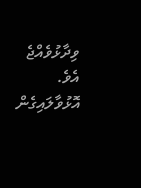ވިދާޅުވެއްޖެ އެވެ.
އޮޅުވާލައިގެން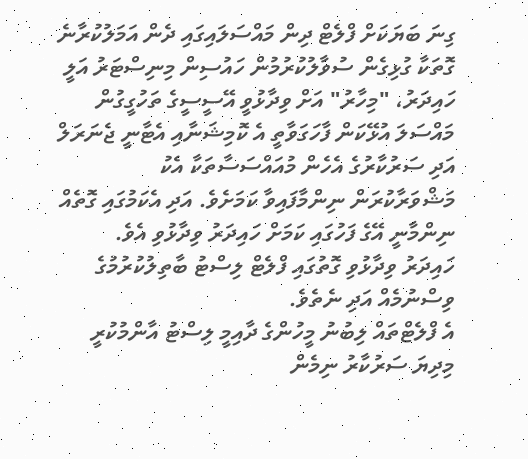ގިނަ ބަޔަކަށް ފްލެޓް ދިން މައްސަލައިގައި ދެން އަމަލުކުރާނެ ގޮތަކާ ގުޅިގެން ސުވާލުކުރުމުން ހައުސިން މިނިސްޓަރު އަލީ ހައިދަރު، "މިހާރު" އަށް ވިދާޅުވީ އޭސީސީގެ ތަހުގީގުން މައްސަލަ އުޅޭކަން ފާހަގަވާތީ އެ ކޮމިޝަނާއި އެޓާނީ ޖެނަރަލް އަދި ސަރުކާރުގެ އެހެން މުއައްސަސާތަކާ އެކު މަޝްވަރާކުރަން ނިންމާފައިވާ ކަމަށެވެ. އަދި އެކަމުގައި ގޮތެއް ނިންމާނީ އޭގެ ފަހުގައި ކަމަށް ހައިދަރު ވިދާޅުވި އެވެ.
ހައިދަރު ވިދާޅުވި ގޮތުގައި ފްލެޓް ލިސްޓު ބާތިލުކުރުމުގެ ވިސްނުމެއް އަދި ނެތެވެ.
އެ ފްލެޓްތައް ލިބުނު މީހުންގެ ދާއިމީ ލިސްޓު އާންމުކުރީ މިދިޔަ ސަރުކާރު ނިމެން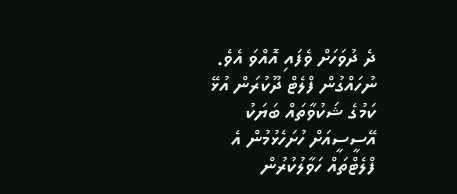ދެ ދުވަހަށް ވެފައި އޮއްވަ އެވެ. ނުހައްގުން ފްލެޓް ދޫކުރަން އުޅޭ ކަމުގެ ޝަކުވާތައް ބަޔަކު އޭސީސީއަށް ހުށަހެޅުމުން އެ ފްލެޓްތައް ހަވާލުކުރުން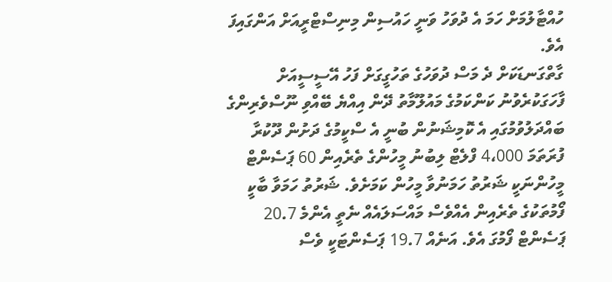ހުއްޓާލުމަށް ހަމަ އެ ދުވަހު ވަނީ ހައުސިން މިނިސްޓްރީއަށް އަންގައިފަ އެވެ.
ގާތްގަނޑަކަށް ދެ މަސް ދުވަހުގެ ތަހުގީގަށް ފަހު އޭސީސީއަށް ފާހަގަކުރެވުނު ކަންކަމުގެ މައުލޫމާތު ދޭން އިއްޔެ ބޭއްވި ނޫސްވެރިންގެ ބައްދަލުވުމުގައި އެ ކޮމިޝަނުން ބުނީ އެ ސްކީމުގެ ދަށުން ދޫކުރާ ފުރަތަމަ 4،000 ފްލެޓް ލިބުނު މީހުންގެ ތެރެއިން 60 ޕަސެންޓް މީހުންނަކީ ޝަރުތު ހަމަނުވާ މީހުން ކަމަށެވެ. ޝަރުތު ހަމަވާ ބާކީ ފޯމުތަކުގެ ތެރެއިން އެއްވެސް މައްސަލައެއް ނެތީ އެންމެ 20.7 ޕަސެންޓް ފޯމުގަ އެވެ. އަނެއް 19.7 ޕަސެންޓަކީ ވެސް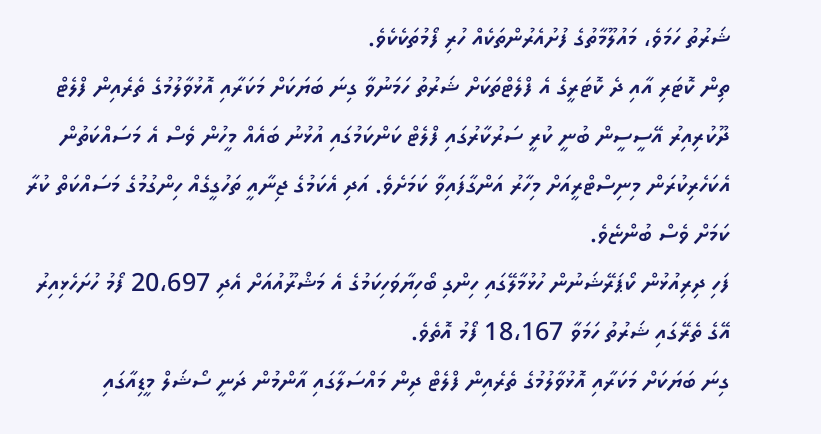ޝަރުތު ހަމަވެ، މައުލޫމާތުގެ ފުށުއެރުންތަކެއް ހުރި ފޯމުތަކެކެވެ.
ތިން ކޮޓަރި އާއި ދެ ކޮޓަރީގެ އެ ފްލެޓްތަކަށް ޝަރުތު ހަމަނުވާ ގިނަ ބަޔަކަށް މަކަރާއި އޮޅުވާލުމުގެ ތެރެއިން ފްލެޓް ދޫކުރިއިރު އޭސީސީން ބުނީ ކުރީ ސަރުކާރުގައި ފްލެޓް ކަންކަމުގައި އުޅުނު ބައެއް މީހުން ވެސް އެ މަސައްކަތުން އެކަހެރިކުރަން މިނިސްޓްރީއަށް މިހާރު އަންގާފައިވާ ކަމަށެވެ. އަދި އެކަމުގެ ޖިނާއީ ތަހުގީގެއް ހިންގުމުގެ މަސައްކަތް ކުރާ ކަމަށް ވެސް ބުންޏެވެ.
ފަހި ދިރިއުޅުން ކޯޕަރޭޝަނުން ހުޅުމާލޭގައި ހިންގި ބޯހިޔާވަހިކަމުގެ އެ މަޝްރޫއުއަށް އެދި 20،697 ފޯމު ހުށަހެޅިއިރު އޭގެ ތެރޭގައި ޝަރުތު ހަމަވާ 18،167 ފޯމު އޮތެވެ.
ގިނަ ބަޔަކަށް މަކަރާއި އޮޅުވާލުމުގެ ތެރެއިން ފްލެޓް ދިން މައްސަލާގައި އާންމުން ދަނީ ސޯޝަލް މީޑިއާގައި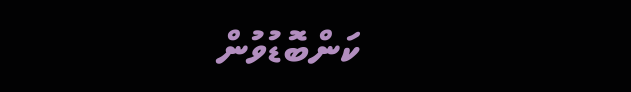ކަންބޮޑުވުން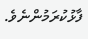ފާޅުކުރަމުންނެވެ.